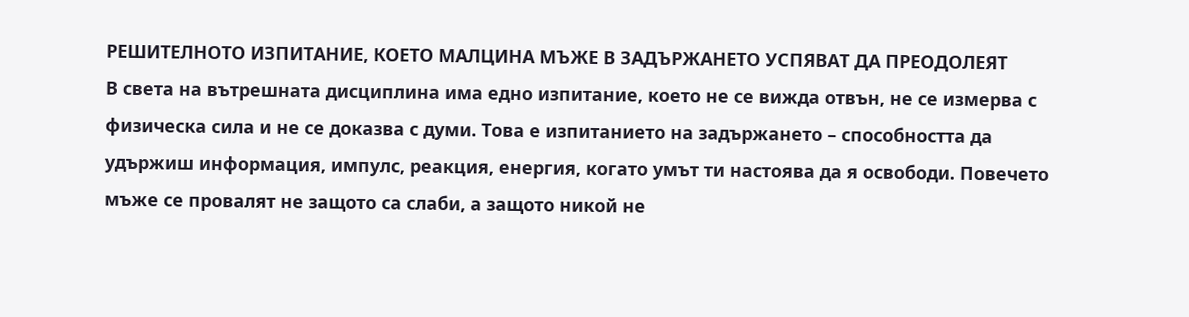РЕШИТЕЛНОТО ИЗПИТАНИЕ, КОЕТО МАЛЦИНА МЪЖЕ В ЗАДЪРЖАНЕТО УСПЯВАТ ДА ПРЕОДОЛЕЯТ
В света на вътрешната дисциплина има едно изпитание, което не се вижда отвън, не се измерва с физическа сила и не се доказва с думи. Това е изпитанието на задържането – способността да удържиш информация, импулс, реакция, енергия, когато умът ти настоява да я освободи. Повечето мъже се провалят не защото са слаби, а защото никой не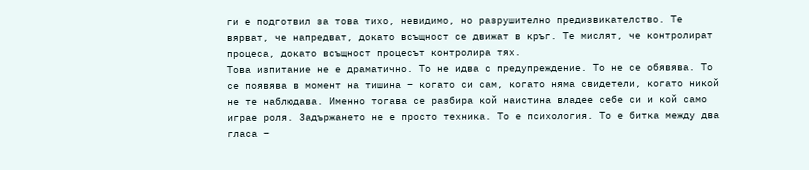ги е подготвил за това тихо, невидимо, но разрушително предизвикателство. Те вярват, че напредват, докато всъщност се движат в кръг. Те мислят, че контролират процеса, докато всъщност процесът контролира тях.
Това изпитание не е драматично. То не идва с предупреждение. То не се обявява. То се появява в момент на тишина – когато си сам, когато няма свидетели, когато никой не те наблюдава. Именно тогава се разбира кой наистина владее себе си и кой само играе роля. Задържането не е просто техника. То е психология. То е битка между два гласа –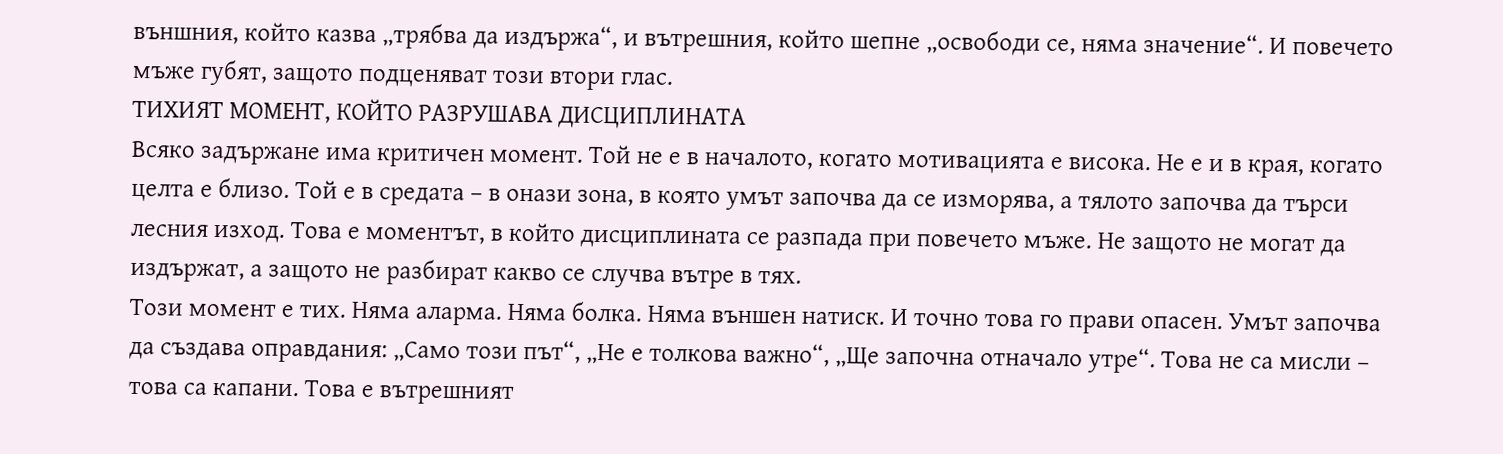външния, който казва „трябва да издържа“, и вътрешния, който шепне „освободи се, няма значение“. И повечето мъже губят, защото подценяват този втори глас.
ТИХИЯТ МОМЕНТ, КОЙТО РАЗРУШАВА ДИСЦИПЛИНАТА
Всяко задържане има критичен момент. Той не е в началото, когато мотивацията е висока. Не е и в края, когато целта е близо. Той е в средата – в онази зона, в която умът започва да се изморява, а тялото започва да търси лесния изход. Това е моментът, в който дисциплината се разпада при повечето мъже. Не защото не могат да издържат, а защото не разбират какво се случва вътре в тях.
Този момент е тих. Няма аларма. Няма болка. Няма външен натиск. И точно това го прави опасен. Умът започва да създава оправдания: „Само този път“, „Не е толкова важно“, „Ще започна отначало утре“. Това не са мисли – това са капани. Това е вътрешният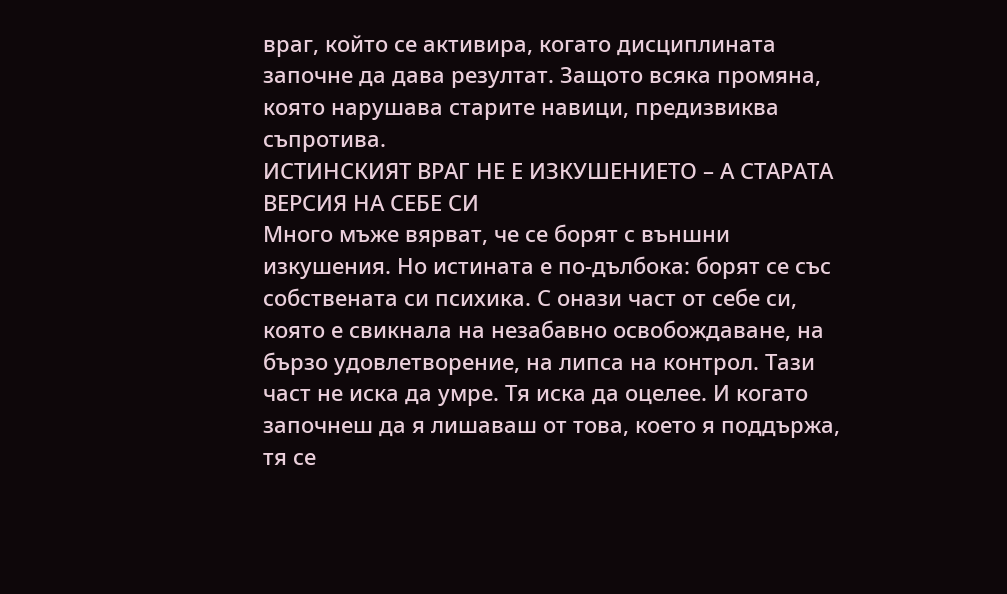враг, който се активира, когато дисциплината започне да дава резултат. Защото всяка промяна, която нарушава старите навици, предизвиква съпротива.
ИСТИНСКИЯТ ВРАГ НЕ Е ИЗКУШЕНИЕТО – А СТАРАТА ВЕРСИЯ НА СЕБЕ СИ
Много мъже вярват, че се борят с външни изкушения. Но истината е по-дълбока: борят се със собствената си психика. С онази част от себе си, която е свикнала на незабавно освобождаване, на бързо удовлетворение, на липса на контрол. Тази част не иска да умре. Тя иска да оцелее. И когато започнеш да я лишаваш от това, което я поддържа, тя се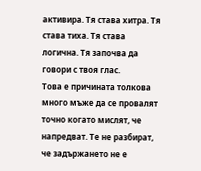активира. Тя става хитра. Тя става тиха. Тя става логична. Тя започва да говори с твоя глас.
Това е причината толкова много мъже да се провалят точно когато мислят, че напредват. Те не разбират, че задържането не е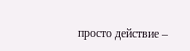просто действие –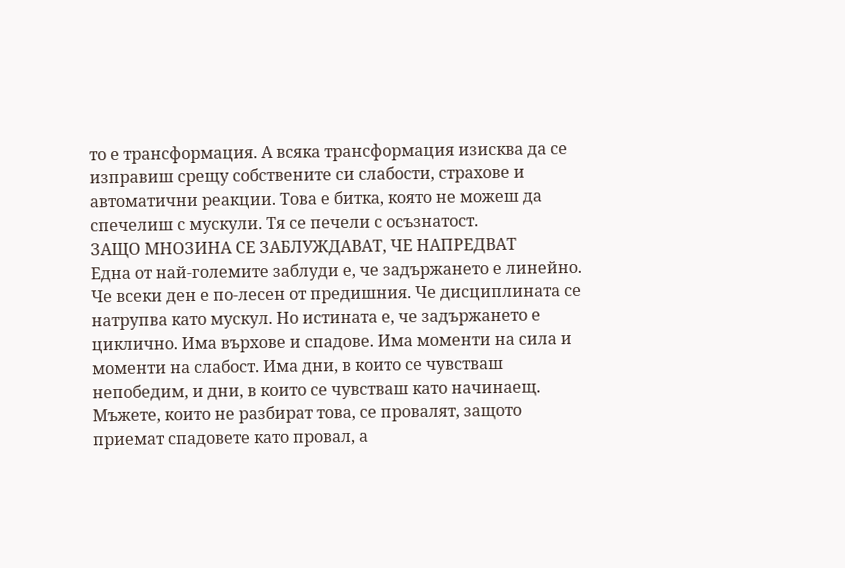то е трансформация. А всяка трансформация изисква да се изправиш срещу собствените си слабости, страхове и автоматични реакции. Това е битка, която не можеш да спечелиш с мускули. Тя се печели с осъзнатост.
ЗАЩО МНОЗИНА СЕ ЗАБЛУЖДАВАТ, ЧЕ НАПРЕДВАТ
Една от най-големите заблуди е, че задържането е линейно. Че всеки ден е по-лесен от предишния. Че дисциплината се натрупва като мускул. Но истината е, че задържането е циклично. Има върхове и спадове. Има моменти на сила и моменти на слабост. Има дни, в които се чувстваш непобедим, и дни, в които се чувстваш като начинаещ. Мъжете, които не разбират това, се провалят, защото приемат спадовете като провал, а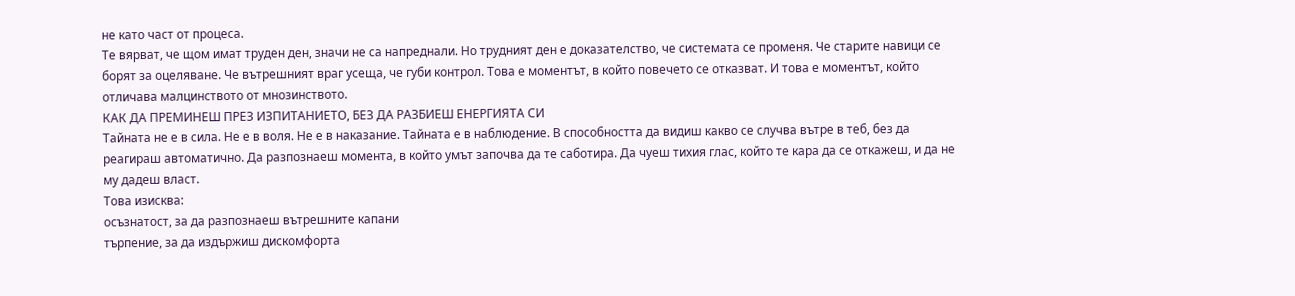не като част от процеса.
Те вярват, че щом имат труден ден, значи не са напреднали. Но трудният ден е доказателство, че системата се променя. Че старите навици се борят за оцеляване. Че вътрешният враг усеща, че губи контрол. Това е моментът, в който повечето се отказват. И това е моментът, който отличава малцинството от мнозинството.
КАК ДА ПРЕМИНЕШ ПРЕЗ ИЗПИТАНИЕТО, БЕЗ ДА РАЗБИЕШ ЕНЕРГИЯТА СИ
Тайната не е в сила. Не е в воля. Не е в наказание. Тайната е в наблюдение. В способността да видиш какво се случва вътре в теб, без да реагираш автоматично. Да разпознаеш момента, в който умът започва да те саботира. Да чуеш тихия глас, който те кара да се откажеш, и да не му дадеш власт.
Това изисква:
осъзнатост, за да разпознаеш вътрешните капани
търпение, за да издържиш дискомфорта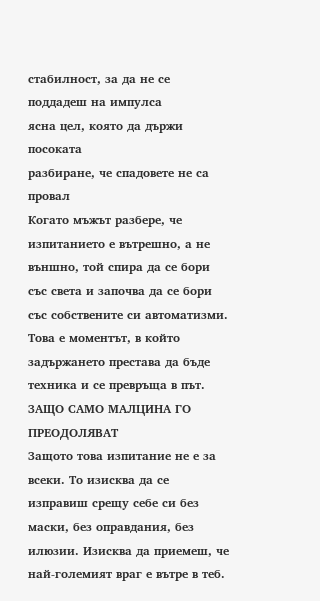стабилност, за да не се поддадеш на импулса
ясна цел, която да държи посоката
разбиране, че спадовете не са провал
Когато мъжът разбере, че изпитанието е вътрешно, а не външно, той спира да се бори със света и започва да се бори със собствените си автоматизми. Това е моментът, в който задържането престава да бъде техника и се превръща в път.
ЗАЩО САМО МАЛЦИНА ГО ПРЕОДОЛЯВАТ
Защото това изпитание не е за всеки. То изисква да се изправиш срещу себе си без маски, без оправдания, без илюзии. Изисква да приемеш, че най-големият враг е вътре в теб.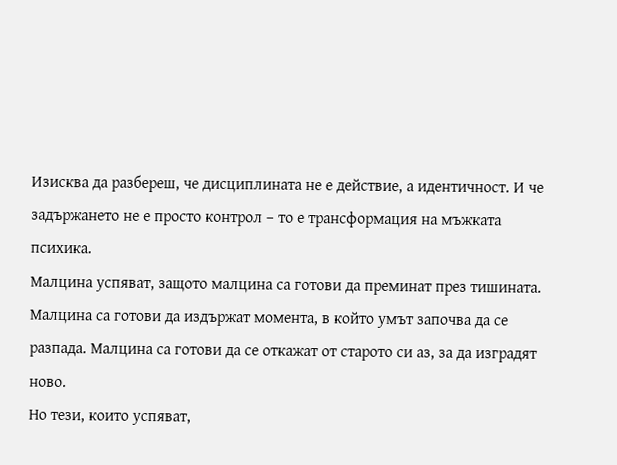Изисква да разбереш, че дисциплината не е действие, а идентичност. И че задържането не е просто контрол – то е трансформация на мъжката психика.
Малцина успяват, защото малцина са готови да преминат през тишината. Малцина са готови да издържат момента, в който умът започва да се разпада. Малцина са готови да се откажат от старото си аз, за да изградят ново.
Но тези, които успяват,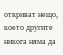откриват нещо, което другите никога няма да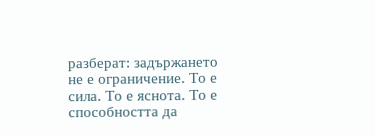разберат: задържането не е ограничение. То е сила. То е яснота. То е способността да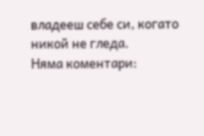владееш себе си, когато никой не гледа.
Няма коментари: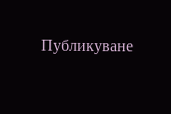Публикуване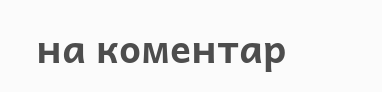на коментар